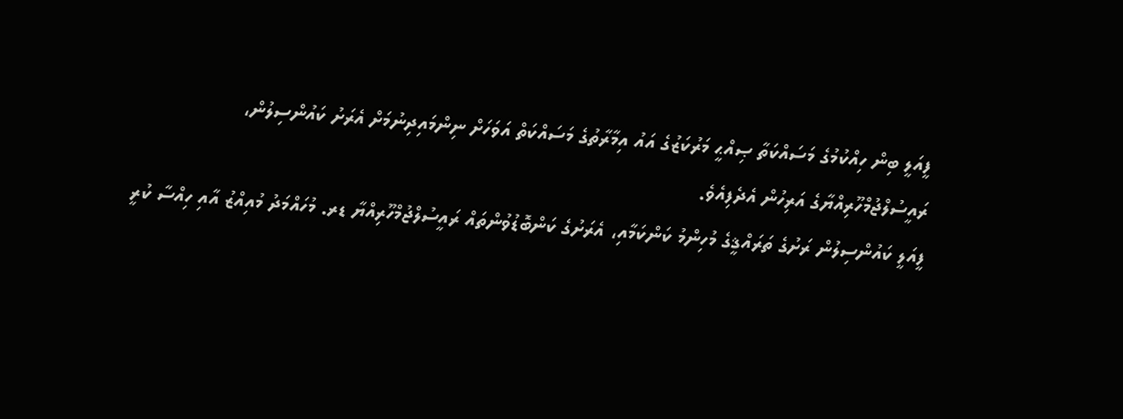ފީއަލީ ބިން ހިއްކުމުގެ މަސައްކަތާ ޞިއްޙީ މަރުކަޒުގެ އައު އިމާރާތުގެ މަސައްކަތް އަވަހަށް ނިންމައިދިނުމަށް އެރަށު ކައުންސިލުން، ރައީސުލްޖުމްހޫރިއްޔާގެ އަރިހުން އެދެފިއެވެ.
ފީއަލީ ކައުންސިލުން ރަށުގެ ތަރައްޤީގެ މުހިންމު ކަންކަމާއި، އެރަށުގެ ކަންބޮޑުވުންތައް ރައީސުލްޖުމްހޫރިއްޔާ ޑރ. މުހައްމަދު މުއިއްޒު އާއި ހިއްސާ ކުރީ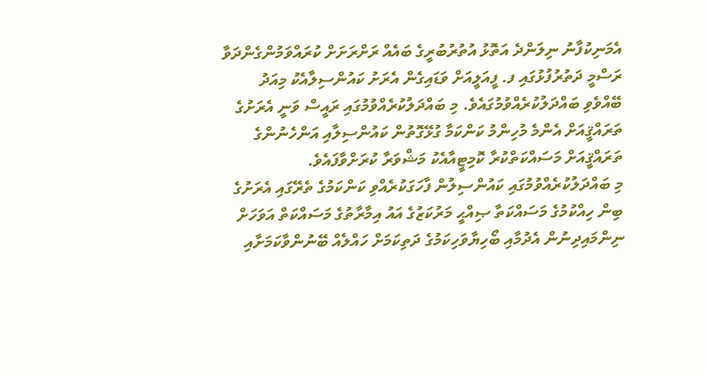އެމަނިކުފާނު ނިލަންދެ އަތޮޅު އުތުރުބުރީގެ ބައެއް ރަށްރަށަށް ކުރައްވަމުންގެންދަވާ ރަސްމީ ދަތުރުފުޅުގައި ފ. ފީއަލީއަށް ވަޑައިގެން އެރަށު ކައުންސިލާއެކު މިއަދު ބޭއްވެވި ބައްދަލުކުރެއްވުމުގައެވެ. މި ބައްދަލުކުރެއްވުމުގައި ރައީސް ވަނީ އެރަށުގެ ތަރައްޤީއަށް އެންމެ މުހިންމު ކަންކަމާ ގުޅޭގޮތުން ކައުންސިލާއި އަންހެނުންގެ ތަރައްޤީއަށް މަސައްކަތްކުރާ ކޮމިޓީއާއެކު މަޝްވަރާ ކުރަށްވާފައެވެ.
މި ބައްދަލުކުރެއްވުމުގައި ކައުންސިލުން ފާހަގަކުރެއްވި ކަންކަމުގެ ތެރޭގައި އެރަށުގެ ބިން ހިއްކުމުގެ މަސައްކަތާ ޞިއްޙީ މަރުކަޒުގެ އައު އިމާރާތުގެ މަސައްކަތް އަވަހަށް ނިންމައިދިނުން އެދުމާއި ބޯހިޔާވަހިކަމުގެ ދަތިކަމަށް ހައްލެއް ބޭނުންވާކަމަށާއި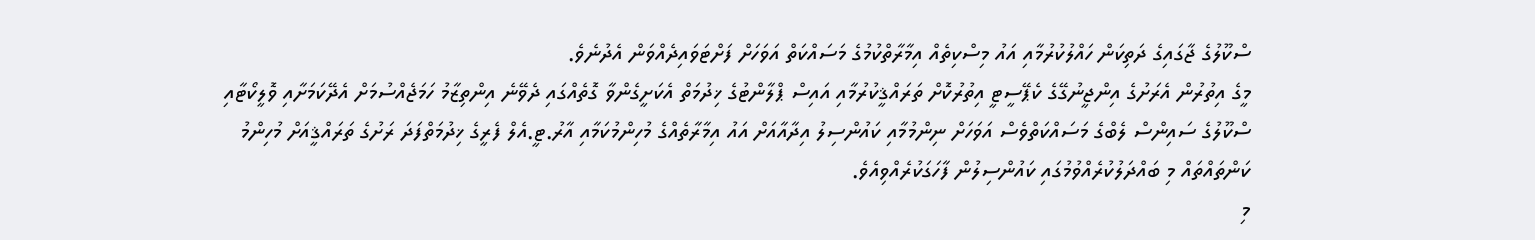ސްކޫލުގެ ޖާގައިގެ ދަތިކަން ހައްލުކުރުމާއި އައު މިސްކިތެއް އިމާރާތްކުމުގެ މަސައްކަތް އަވަހަށް ފަށްޓަވައިދެއްވަން އެދުނެވެ.
މީގެ އިތުރުން އެރަށުގެ އިންޖީނުގޭގެ ކެޕޭސީޓީ އިތުރުކޮށް ތަރައްޤީކުރުމާއި އައިސް ޕްލާންޓުގެ ޚިދުމަތް އެކަށީގެންވާ ގޮތެއްގައި ދެވޭނެ އިންތިޒާމު ހަމަޖެއްސުމަށް އެދޭކަމަށާއި ވޮލީކޯޓާއި ސްކޫލުގެ ސައިންސް ލެބްގެ މަސައްކަތްވެސް އަވަހަށް ނިންމުމާއި ކައުންސިލު އިދާއާއަށް އައު އިމާރާތެއްގެ މުހިންމުކަމާއި އާރު.ޓީ.އެލް ފެރީގެ ޚިދުމަތްފަދަ ރަށުގެ ތަރައްޤީއަށް މުހިންމު ކަންތައްތައް މި ބައްދަލުކުރެއްވުމުގައި ކައުންސިލުން ފާހަގަކުރެއްވިއެވެ.
މި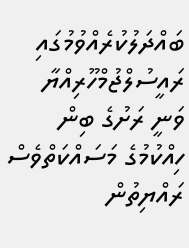ބައްދަލުކުރެއްވުމުގައި ރައީސުލްޖުމްހޫރިއްޔާ ވަނީ ރަށުގެ ބިން ހިއްކުމުގެ މަސައްކަތްވެސް ރައްޔިތުން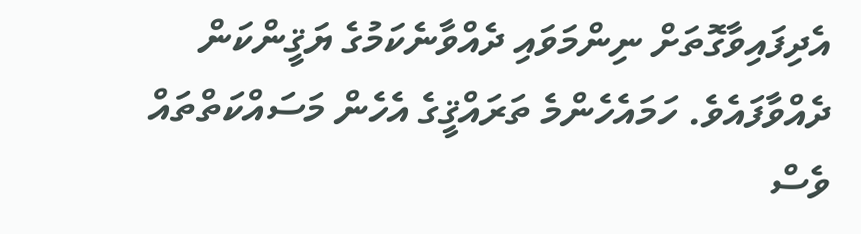އެދިފައިވާގޮތަށް ނިންމަވައި ދެއްވާނެކަމުގެ ޔަޤީންކަން ދެއްވާފައެވެ. ހަމައެހެންމެ ތަރައްޤީގެ އެހެން މަސައްކަތްތައް ވެސް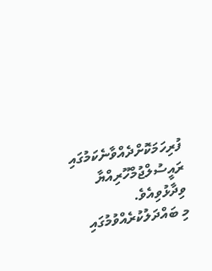ފުރިހަމަކޮށްދެއްވާނެކަމުގައި ރައީސުލްޖުމްހޫރިއްޔާ ވިދާޅުވިއެވެ.
މި ބައްދަލުކުރެއްވުމުގައި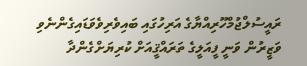ރައީސުލްޖުމްހޫރިއްޔާގެ އަރިހުގައި ބައިވެރިވެވަޑައިގެންނެވި ވަޒީރުން ވަނީ ފީއަލީގެ ތަރައްޤީއަށް ކުރިޔަށްގެންދާ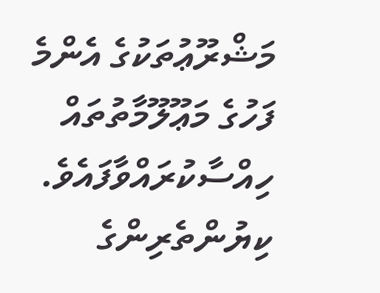މަޝްރޫޢުތަކުގެ އެންމެ ފަހުގެ މަޢޫލޫމާތުތައް ހިއްސާކުރައްވާފައެވެ.
ކިޔުންތެރިންގެ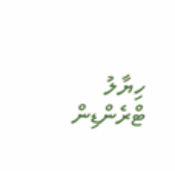ހިޔާލު
ޓްރެންޑިން